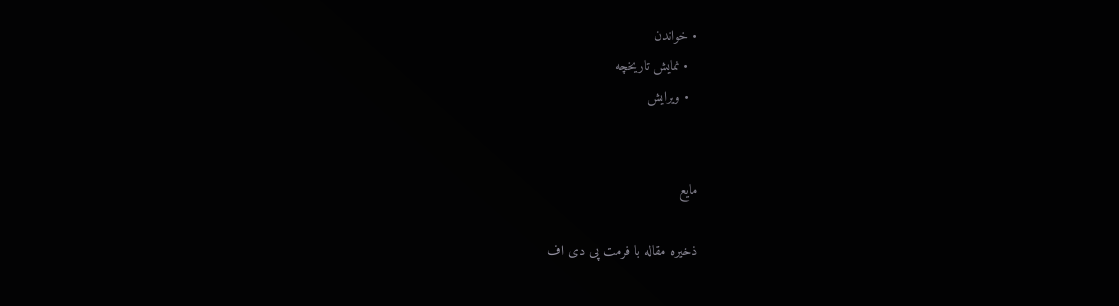• خواندن
  • نمایش تاریخچه
  • ویرایش


مایع

ذخیره مقاله با فرمت پی دی اف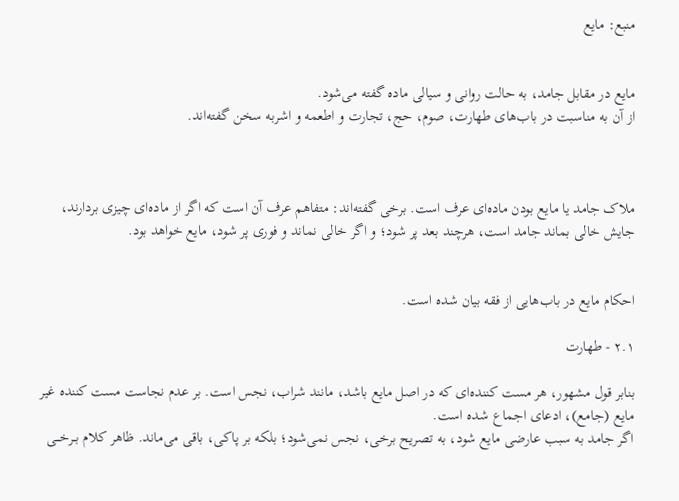منبع: مایع


مایع در مقابل جامد، به حالت روانی و سیالی ماده گفته می‌شود.
از آن به مناسبت در باب‌های طهارت، صوم، حج، تجارت و اطعمه و اشربه سخن گفته‌اند.



ملاک جامد یا مایع بودن ماده‌ای عرف است. برخی گفته‌اند: متفاهم عرف آن است که اگر از ماده‌ای چیزی بردارند، جایش خالی بماند جامد است، هرچند بعد پر شود؛ و اگر خالی نماند و فوری پر شود، مایع خواهد بود.


احکام مایع در باب‌هایی از فقه بیان شده است.

۲.۱ - طهارت

بنابر قول مشهور، هر مست کننده‌ای که در اصل مایع باشد، مانند شراب، نجس است. بر عدم نجاست مست کننده غیر مایع (جامع)، ادعای اجماع شده است.
اگر جامد به سبب عارضی مایع شود، به تصریح برخی، نجس نمی‌شود؛ بلکه بر پاکی، باقی می‌ماند. ظاهر کلام بــرخـــی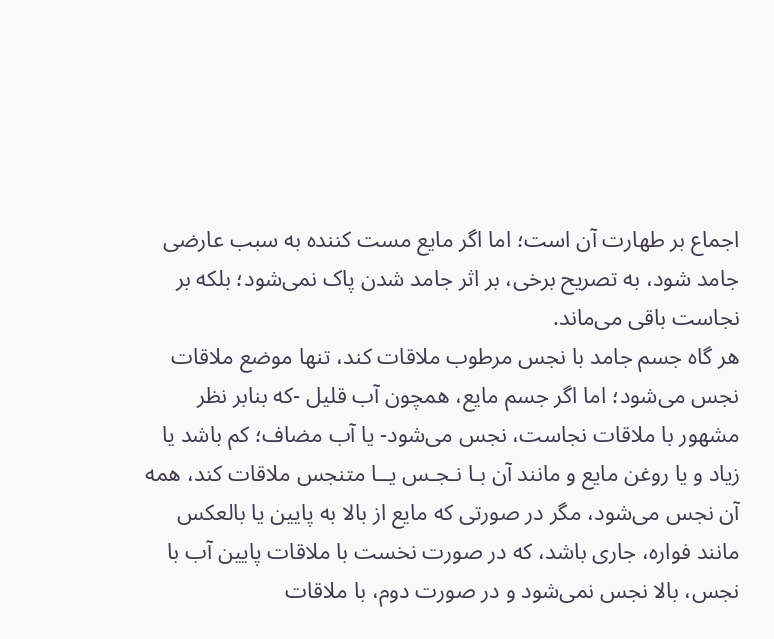اجماع بر طهارت آن است؛ اما اگر مایع مست کننده به سبب عارضی جامد شود، به تصریح برخی، بر اثر جامد شدن پاک نمی‌شود؛ بلکه بر نجاست باقی می‌ماند.
هر گاه جسم جامد با نجس مرطوب ملاقات کند، تنها موضع ملاقات نجس می‌شود؛ اما اگر جسم مایع، همچون آب قلیل -که بنابر نظر مشهور با ملاقات نجاست، نجس می‌شود- یا آب مضاف؛ کم باشد یا زیاد و یا روغن مایع و مانند آن بـا نـجـس یــا متنجس ملاقات کند، همه آن نجس می‌شود، مگر در صورتی که مایع از بالا به پایین یا بالعکس مانند فواره، جاری باشد، که در صورت نخست با ملاقات پایین آب با نجس، بالا نجس نمی‌شود و در صورت دوم، با ملاقات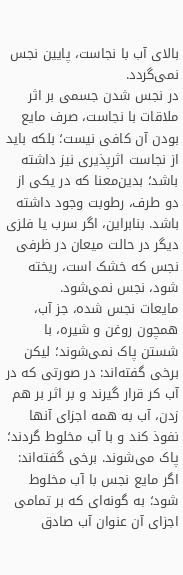بالای آب با نجاست، پایین نجس نمی‌گردد.
در نجس شدن جسمی بر اثر ملاقات با نجاست، صرف مایع بودن آن کافی نیست؛ بلکه باید از نجاست اثرپذیری نیز داشته باشد؛ بدین‌معنا که در یکی از دو طرف، رطوبت وجود داشته باشد. بنابراین، اگر سرب یا فلزی دیگر در حالت میعان در ظرفی نجس که خشک است، ریخته شود، نجس نمی‌شود.
مایعات نجس شده، جز آب، همچون روغن و شیره، با شستن پاک نمی‌شوند؛ لیکن برخی گفته‌اند: در صورتی که در آب کر قرار گیرند و بر اثر بر هم زدن، آب به همه اجزای آنها نفوذ کند و با آب مخلوط گردند؛ پاک می‌شوند. برخی گفته‌اند: اگر مایع نجس با آب مخلوط شود؛ به گونه‌ای که بر تمامی اجزای آن عنوان آب صادق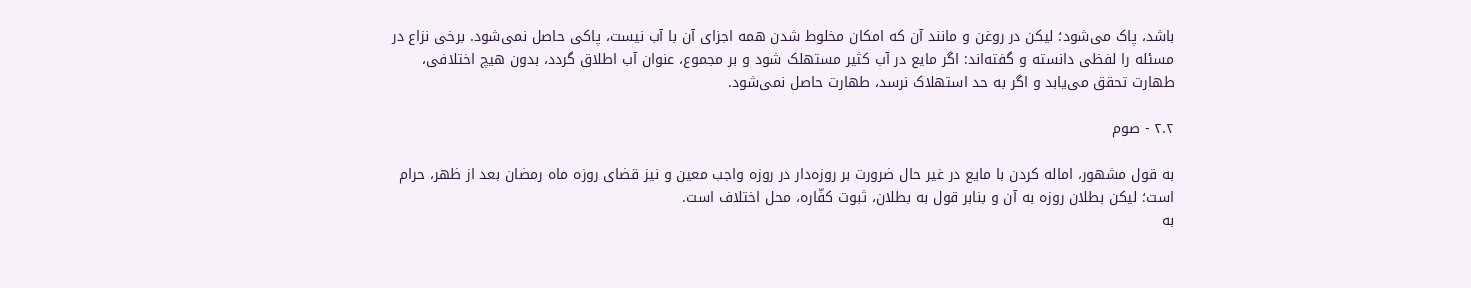باشد، پاک می‌شود؛ لیکن در روغن و مانند آن که امکان مخلوط شدن همه اجزای آن با آب نیست، پاکی حاصل نمی‌شود. برخی نزاع در مسئله را لفظی دانسته و گفته‌اند: اگر مایع در آب کثیر مستهلک شود و بر مجموع، عنوان آب اطلاق گردد، بدون هیچ اختلافی، طهارت تحقق می‌یابد و اگر به حد استهلاک نرسد، طهارت حاصل نمی‌شود.

۲.۲ - صوم

به قول مشهور، اماله کردن با مایع در غیر حال ضرورت بر روزه‌دار در روزه واجب معین و نیز قضای روزه ماه رمضان بعد از ظهر، حرام است؛ لیکن بطلان روزه به آن و بنابر قول به بطلان، ثبوت کفّاره، محل اختلاف است.
به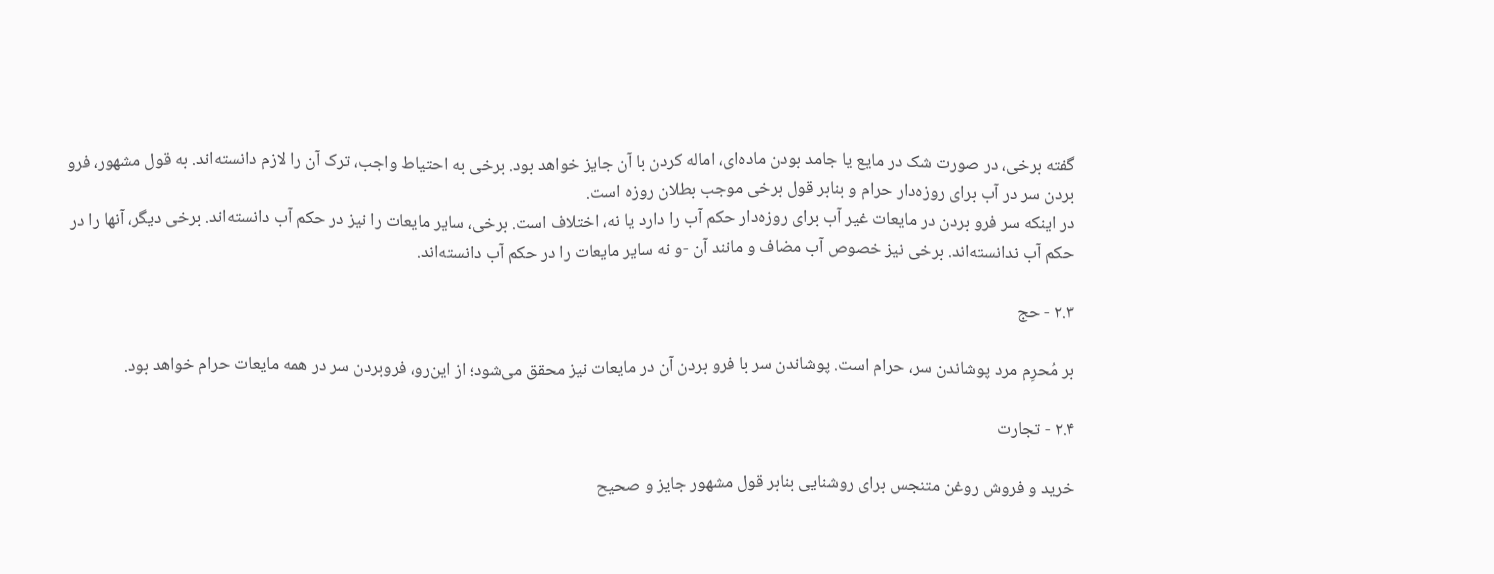گفته برخی، در صورت شک در مایع یا جامد بودن ماده‌ای، اماله کردن با آن جایز خواهد بود. برخی به احتیاط واجب، ترک آن را لازم دانسته‌اند. به قول مشهور، فرو بردن سر در آب برای روزه‌دار حرام و بنابر قول برخی موجب بطلان روزه است.
در اینکه سر فرو بردن در مایعات غیر آب برای روزه‌دار حکم آب را دارد یا نه، اختلاف است. برخی، سایر مایعات را نیز در حکم آب دانسته‌اند. برخی دیگر، آنها را در حکم آب ندانسته‌اند. برخی نیز خصوص آب مضاف و مانند آن -و نه سایر مایعات را در حکم آب دانسته‌اند.

۲.۳ - حج

بر مُحرِم مرد پوشاندن سر، حرام است. پوشاندن سر با فرو بردن آن در مایعات نیز محقق می‌شود؛ از این‌رو، فروبردن سر در همه مایعات حرام خواهد بود.

۲.۴ - تجارت

خرید و فروش روغن متنجس برای روشنایی بنابر قول مشهور جایز و صحیح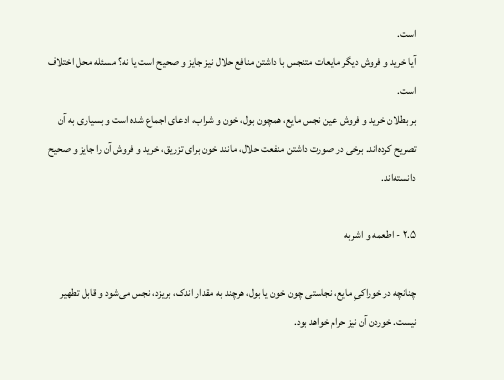است.
آیا خرید و فروش دیگر مایعات متنجس با داشتن منافع حلال نیز جایز و صحیح است یا نه؟ مسئله محل اختلاف است.
بر بطلان خرید و فروش عین نجس مایع، همچون بول، خون و شراب، ادعای اجماع شده است و بسیاری به آن تصریح کرده‌اند. برخی در صورت داشتن منفعت حلال، مانند خون برای تزریق، خرید و فروش آن را جایز و صحیح دانسته‌اند.

۲.۵ - اطعمه و اشربه

چنانچه در خوراکیِ مایع، نجاستی چون خون یا بول، هرچند به مقدار‌ اندک، بریزد، نجس می‌شود و قابل تطهیر نیست. خوردن آن نیز حرام خواهد بود.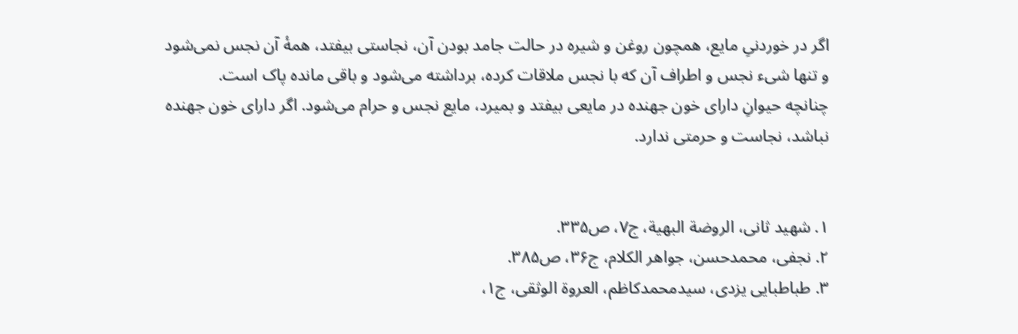اگر در خوردنیِ مایع، همچون روغن و شیره در حالت جامد بودن آن، نجاستی بیفتد، همۀ آن نجس نمی‌شود و تنها شیء نجس و اطراف آن که با نجس ملاقات کرده، برداشته می‌شود و باقی مانده پاک است.
چنانچه حیوانِ دارای خون جهنده در مایعی بیفتد و بمیرد، مایع نجس و حرام می‌شود. اگر دارای خون جهنده نباشد، نجاست و حرمتی ندارد.


۱. شهید ثانی، الروضة البهیة، ج۷، ص۳۳۵.
۲. نجفی، محمدحسن، جواهر الکلام، ج۳۶، ص۳۸۵.
۳. طباطبایی یزدی، سیدمحمدکاظم، العروة الوثقی، ج۱،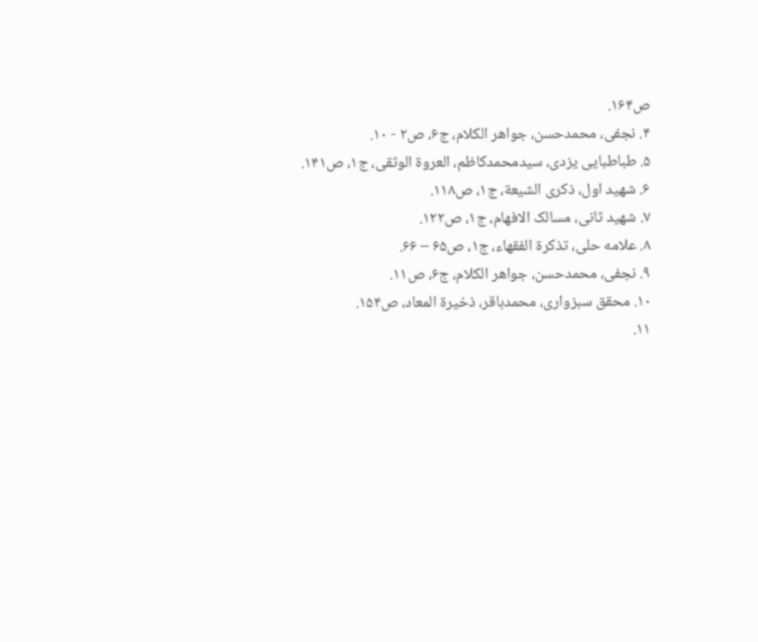ص۱۶۴.
۴. نجفی، محمدحسن، جواهر الکلام، ج۶، ص۲ - ۱۰.
۵. طباطبایی یزدی، سیدمحمدکاظم، العروة الوثقی، ج۱، ص۱۴۱.
۶. شهید اول، ذکری الشیعة، ج۱، ‌ص۱۱۸.
۷. شهید ثانی، مسالک الافهام، ج۱، ص۱۲۲.
۸. علامه حلی، تذکرة الفقهاء، ج۱، ص۶۵ – ۶۶.
۹. نجفی، محمدحسن، جواهر الکلام، ج۶، ص۱۱.
۱۰. محقق سبزواری، محمدباقر، ذخیرة المعاد، ص۱۵۴.
۱۱.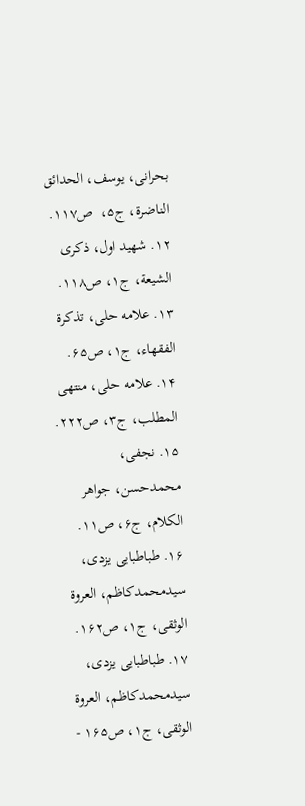بحرانی، یوسف، الحدائق الناضرة، ج۵، ‌ ص۱۱۷.
۱۲. شهید اول، ذکری الشیعة، ج۱، ص۱۱۸.
۱۳. علامه حلی، تذکرة الفقهاء، ج۱، ص۶۵.
۱۴. علامه حلی، منتهی المطلب، ج۳، ص۲۲۲.
۱۵. نجفی، محمدحسن، جواهر الکلام، ج۶، ص۱۱.
۱۶. طباطبایی یزدی، سیدمحمدکاظم، العروة الوثقی، ج۱، ص۱۶۲.
۱۷. طباطبایی یزدی، سیدمحمدکاظم، العروة الوثقی، ج۱، ص۱۶۵ -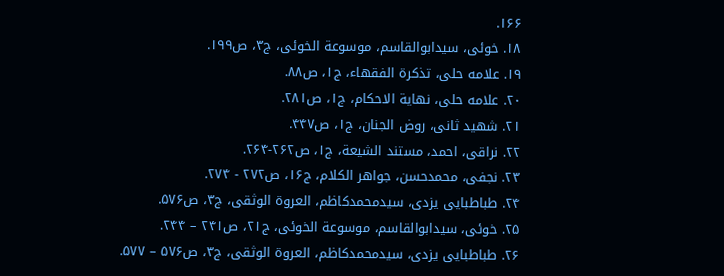۱۶۶.
۱۸. خوئی، سیدابوالقاسم، موسوعة الخوئی، ج۳، ص۱۹۹.
۱۹. علامه حلی، تذکرة الفقهاء، ج۱، ص۸۸.
۲۰. علامه حلی، نهایة الاحکام، ج۱، ص۲۸۱.
۲۱. شهید ثانی، روض الجنان، ج۱، ص۴۴۷.
۲۲. نراقی، احمد، مستند الشیعة، ج۱، ص۲۶۲-۲۶۴.
۲۳. نجفی، محمدحسن، جواهر الکلام، ج۱۶، ص۲۷۲ - ۲۷۴.
۲۴. طباطبایی یزدی، سیدمحمدکاظم، العروة الوثقی، ج۳، ص۵۷۶.
۲۵. خوئی، سیدابوالقاسم، موسوعة الخوئی، ج۲۱، ص۲۴۱ – ۲۴۴.
۲۶. طباطبایی یزدی، سیدمحمدکاظم، العروة الوثقی، ج۳، ص۵۷۶ – ۵۷۷.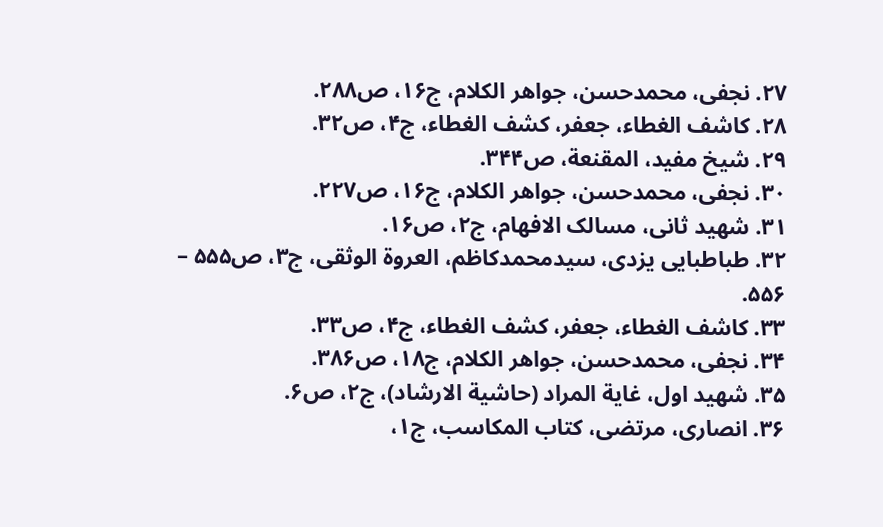۲۷. نجفی، محمدحسن، جواهر الکلام، ج۱۶، ص۲۸۸.
۲۸. کاشف الغطاء، جعفر، کشف الغطاء، ج۴، ص۳۲.
۲۹. شیخ مفید، المقنعة، ص۳۴۴.
۳۰. نجفی، محمدحسن، جواهر الکلام، ج۱۶، ص۲۲۷.
۳۱. شهید ثانی، مسالک الافهام، ج۲، ص۱۶.
۳۲. طباطبایی یزدی، سیدمحمدکاظم، العروة الوثقی، ج۳، ص۵۵۵ – ۵۵۶.
۳۳. کاشف الغطاء، جعفر، کشف الغطاء، ج۴، ص۳۳.
۳۴. نجفی، محمدحسن، جواهر الکلام، ج۱۸، ص۳۸۶.
۳۵. شهید اول، غایة المراد (حاشیة الارشاد)، ج۲، ص۶.
۳۶. انصاری، مرتضی، کتاب المکاسب، ج۱،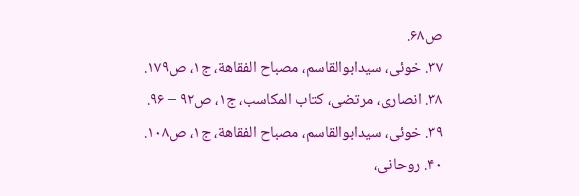ص۶۸.
۳۷. خوئی، سیدابوالقاسم، مصباح الفقاهة، ج١، ص۱۷۹.
۳۸. انصاری، مرتضی، کتاب المکاسب، ج۱، ص۹۲ – ۹۶.
۳۹. خوئی، سیدابوالقاسم، مصباح الفقاهة، ج۱، ص۱۰۸.
۴۰. روحانی،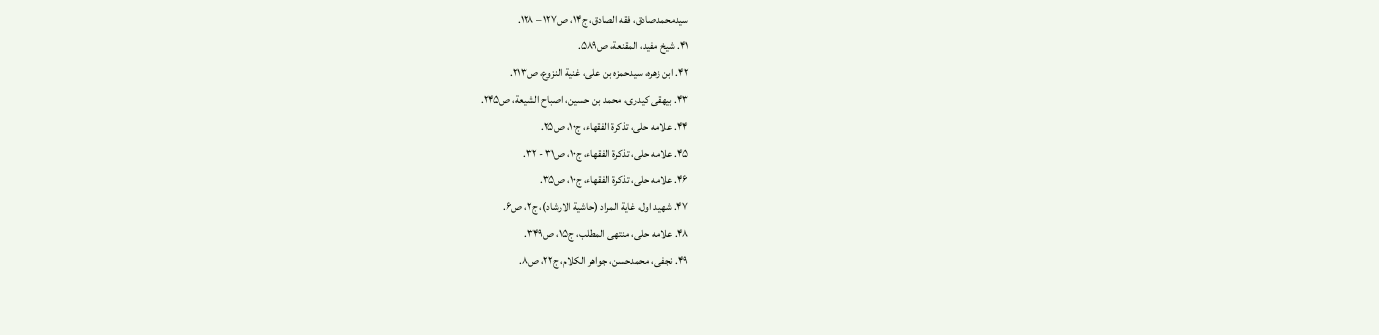سیدمحمدصادق، فقه الصادق، ج۱۴، ص۱۲۷ – ۱۲۸.
۴۱. شیخ مفید، المقنعة، ص۵۸۹.
۴۲. ابن زهره، سیدحمزه بن علی، غنیة النزوع، ص۲۱۳.
۴۳. بیهقی کیدری، محمد بن حسین، اصباح الشیعة، ص۲۴۵.
۴۴. علامه حلی، تذکرة الفقهاء، ج۱۰، ص۲۵.
۴۵. علامه حلی، تذکرة الفقهاء، ج۱۰، ص۳۱ - ۳۲.
۴۶. علامه حلی، تذکرة الفقهاء، ج۱۰، ص۳۵.
۴۷. شهید اول، غایة المراد (حاشیة الارشاد)، ج۲، ص۶.
۴۸. علامه حلی، منتهی المطلب، ج۱۵، ص۳۴۹.
۴۹. نجفی، محمدحسن، جواهر الکلام، ج۲۲، ص۸.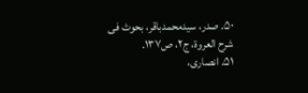۵۰. صدر، سیدمحمدباقر، بحوث فی شرح العروة، ج۲، ص۱۳۷.
۵۱. انصاری،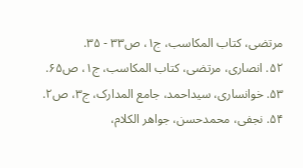مرتضی، کتاب المکاسب، ج۱، ص۳۳ - ۳۵.
۵۲. انصاری، مرتضی، کتاب المکاسب، ج۱، ص۶۵.
۵۳. خوانساری، سیداحمد، جامع المدارک، ج۳، ص۲.
۵۴. نجفی، محمدحسن، جواهر الکلام،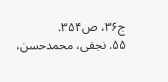ج۳۶، ص۳۵۴.
۵۵. نجفی، محمدحسن،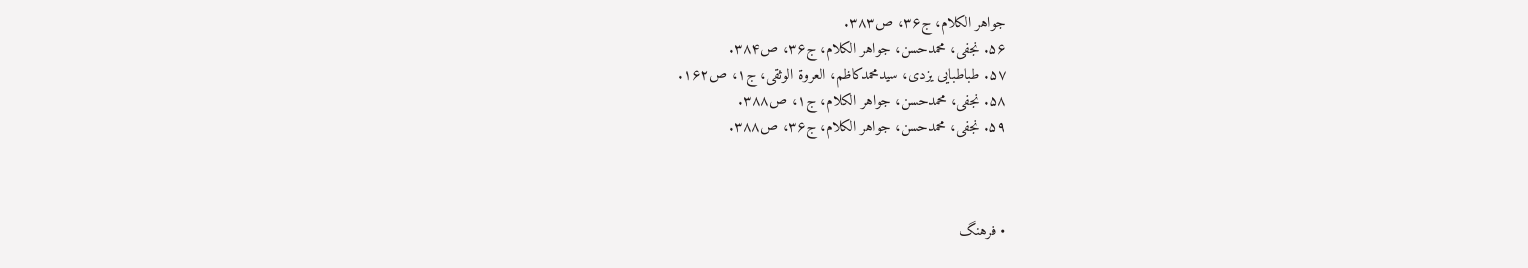جواهر الکلام، ج۳۶، ص۳۸۳.
۵۶. نجفی، محمدحسن، جواهر الکلام، ج۳۶، ص۳۸۴.
۵۷. طباطبایی یزدی، سیدمحمدکاظم، العروة الوثقی، ج۱، ص۱۶۲.
۵۸. نجفی، محمدحسن، جواهر الکلام، ج۱، ص۳۸۸.
۵۹. نجفی، محمدحسن، جواهر الکلام، ج۳۶، ص۳۸۸.



• فرهنگ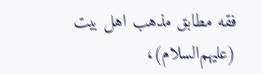فقه مطابق مذهب اهل بیت (علیهم‌السلام)،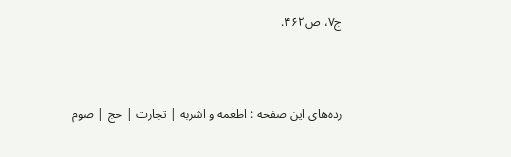ج۷، ص۴۶۲.



رده‌های این صفحه : اطعمه و اشربه | تجارت | حج | صوم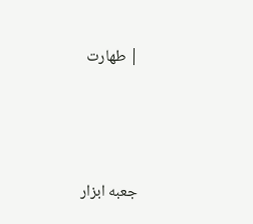| طهارت




جعبه ابزار